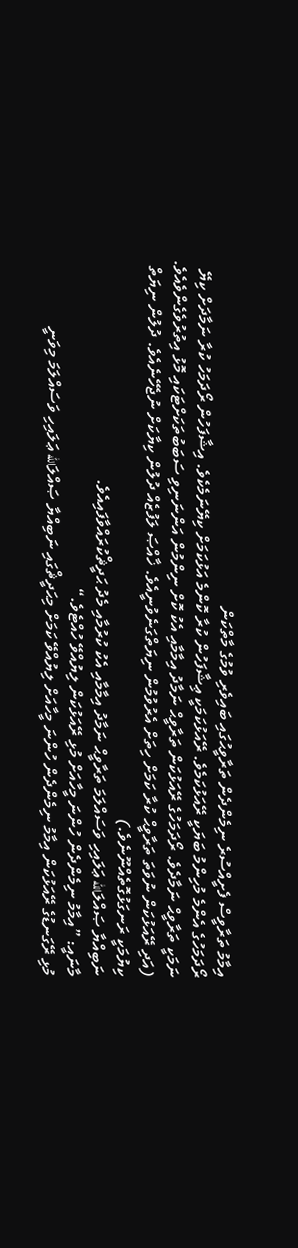އިމާމު ތަރާވީސް ފެށީއްސުރެ ނިމެންދެން ތަރާވީޙުގައި ބައިވެރި ވުމުގެ މާތްކަން
ރޯދަމަހުގެ އެންމެ މުހިންމު ބަޔަކީ ރޭއަޅުކަމެވެ. ރޭއަޅުކަމަކީ ޢިޝާފަހުން ކުރާ ކޮންމެ އަޅުކަމަށް ކިޔޭނަމެކެވެ. އިޝާފަހުން ރޯދަމަހު ކުރާ ނަމާދަށް ކިޔޭ ނަމަކީ ތަރާވީޙް ނަމާދެވެ. ރޯދަމަހުގެ ރޭއަޅުކަން ތަރާވީޙް ނަމާދު އިމާމާއި އެކު ކޮށް ނިންމުން އަންނަނިވި ސަބަބުތަކަށްޓަކައި މޮޅު އިތުރުވެގެންވެއެވެ. (އަދި ރޭއަޅުކަން ނުވަތަ ތަރާވީޙް ކުރާ ކަމަށް ހިތަށް އެރުވުމުން ނިޔަތްގަނެވުނީއެވެ. ޚާއްޞަ ލަފުޒެއް ދުލުން ކިޔާކަށް ނުޖެހޭނެއެވެ. ދުލުން ނިޔަތް ކިޔުމަކީ ރަނގަޅުގޮތެއްނޫނެވެ.)
ނަބިއްޔާ ޞައްލަالله ޢަލައިހި ވަސައްލަމަ ތަރާވީޙް ނަމާދު އިމާމާއި އެކު ކުރުމާއި މެދު ޙަދީޘްކުރައްވާފައިއެވެ.
މާނައީ: ”އިމާމު ނިމެންދެން ހުންނަ މީހާއަށް މުޅި ރޭއަޅުކަން ލިޔުއްވޭ ހުއްޓެވެ.“
މުޅި ރޭގަނޑުގެ ރޭއަޅުކަން އިމާމު ނިމެންދެން ހުންނަ މީހާއަށް ލިޔުއްވޭ ކަމަށް މިޙަދީޘްގައި ނަބިއްޔާ ޞައްލަالله ޢަލައިހި ވަސައްލަމަ މިވަނީ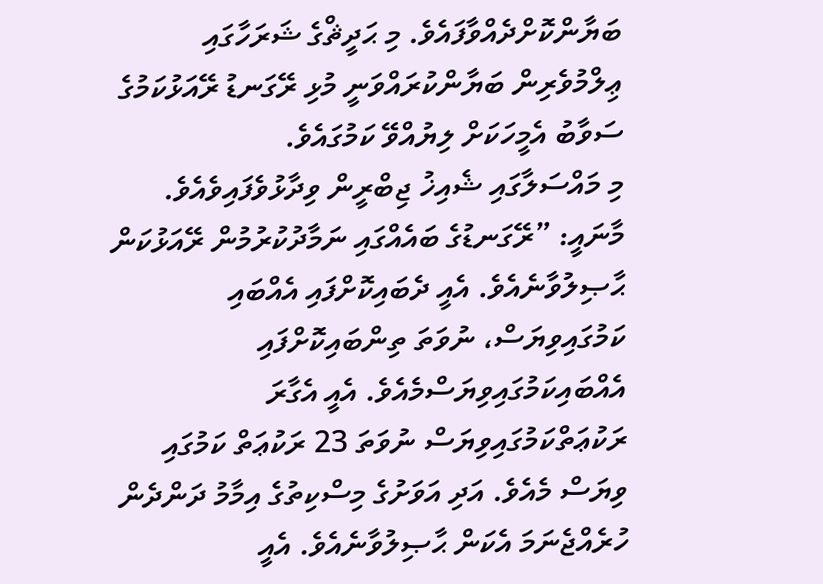ބަޔާންކޮށްދެއްވާފައެވެ. މި ޙަދީޘްގެ ޝަރަހާގައި ޢިލްމުވެރިން ބަޔާންކުރައްވަނީ މުޅި ރޭގަނޑު ރޭއަޅުކަމުގެ ސަވާބު އެމީހަކަށް ލިޔުއްވޭ ކަމުގައެވެ.
މި މައްސަލާގައި ޝެއިޚު ޖިބްރީން ވިދާޅުވެފައިވެއެވެ.
މާނައީ: ”ރޭގަނޑުގެ ބައެއްގައި ނަމާދުކުރުމުން ރޭއަޅުކަން ޙާޞިލުވާނެއެވެ. އެއީ ދެބައިކޮށްފައި އެއްބައި ކަމުގައިވިޔަސް، ނުވަތަ ތިންބައިކޮށްފައި އެއްބައިކަމުގައިވިޔަސްމެއެވެ. އެއީ އެގާރަ ރަކުޢަތްކަމުގައިވިޔަސް ނުވަތަ 23 ރަކުޢަތް ކަމުގައި ވިޔަސް މެއެވެ. އަދި އަވަށުގެ މިސްކިތުގެ އިމާމު ދަންދެން ހުރެއްޖެނަމަ އެކަން ޙާޞިލުވާނެއެވެ. އެއީ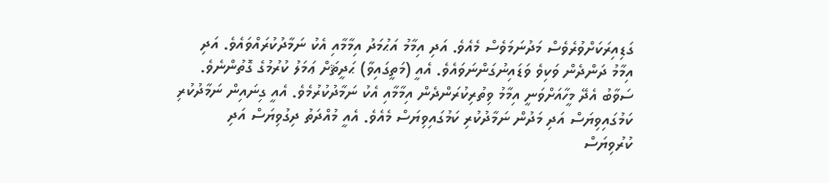ގަޑިއިރަކަށްވުރެވެސް މަދުނަމަވެސް މެއެވެ. އަދި އިމާމު އަޙުމަދު އިމާމާއި އެކު ނަމާދުކުރައްވައެވެ. އަދި އިމާމު ދަންދެން ވަކިވެ ވަޑައިނުގަންނަވައެވެ. އެއީ (މަތީގައިވާ) ޙަދީޘަށް ޢަމަލު ކުރުމުގެ ގޮތުންނެވެ. ސަވާބު އެދޭ މީހާއަށްވަނީ އިމާމު ވިތުރިކުރަންދެން އިމާމާއި އެކު ނަމާދުކުރުމެވެ. އެއީ ގިނައިން ނަމާދުކުރި ކަމުގައިވިޔަސް އަދި މަދުން ނަމާދުކުރި ކަމުގައިވިޔަސް މެއެވެ. އެއީ މުއްދަތު ދިގުވިޔަސް އަދި ކުރުވިޔަސް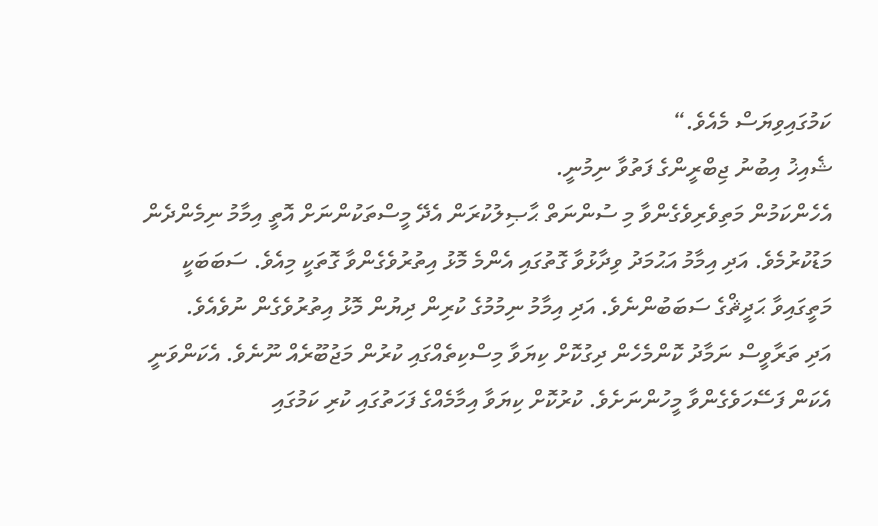ކަމުގައިވިޔަސް މެއެވެ.“
ޝެއިޚު އިބުނު ޖިބްރީންގެ ފަތުވާ ނިމުނީ.
އެހެންކަމުން މަތިވެރިވެގެންވާ މި ސުންނަތް ޙާޞިލުކުރަން އެދޭ މީސްތަކުންނަށް އޮތީ އިމާމު ނިމެންދެން މަޑުކުރުމެވެ. އަދި އިމާމު އަޙުމަދު ވިދާޅުވާ ގޮތުގައި އެންމެ މޮޅު އިތުރުވެގެންވާ ގޮތަކީ މިއެވެ. ސަބަބަކީ މަތީގައިވާ ޙަދީޘްގެ ސަބަބުންނެވެ. އަދި އިމާމު ނިމުމުގެ ކުރިން ދިޔުން މޮޅު އިތުރުވެގެން ނުވެއެވެ.
އަދި ތަރާވީސް ނަމާދު ކޮންމެހެން ދިގުކޮށް ކިޔަވާ މިސްކިތެއްގައި ކުރުން މަޖުބޫރެއް ނޫނެވެ. އެކަންވަނީ އެކަން ފަސޭހަވެގެންވާ މީހުންނަށެވެ. ކުރުކޮށް ކިޔަވާ އިމާމެއްގެ ފަހަތުގައި ކުރި ކަމުގައި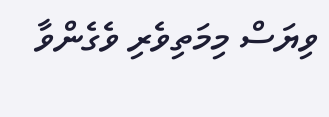ވިޔަސް މިމަތިވެރި ވެގެންވާ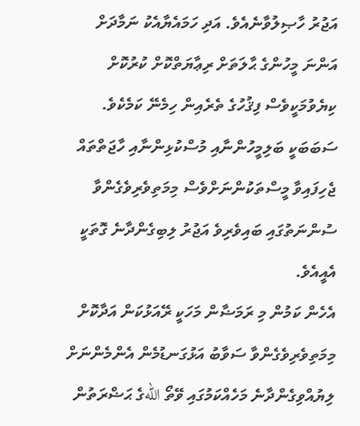އަޖުރު ހާޞިލުވާނެއެވެ. އަދި ހަމައެޔާއެކު ނަމާދަށް އަންނަ މީހުންގެ ޙާލަތަށް ރިޢާޔަތްކޮށް ކުރުކޮށް ކިޔެވުމަކީވެސް ފިޤުހުގެ ތެރެއިން ހިމެނޭ ކަމެކެވެ. ސަބަބަކީ ބަލިމީހުންނާއި މުސްކުޅިންނާއި ހާޖަތްތައް ޖެހިފައިވާ މީސްތަކުންނަށްވެސް މިމަތިވެރިވެގެންވާ ސުންނަތުގައި ބައިވެރިވެ އަޖުރު ލިބިގެންދާނެ ގޮތަކީ އެއީއެވެ.
އެހެން ކަމުން މި ރަމަޟާން މަހަކީ ރޭއަޅުކަން އަދާކޮށް މިމަތިވެރިވެގެންވާ ސަވާބު އަޅުގަނޑުމެން އެންމެންނަށް ލިޔުއްވިގެންދާނެ މަހެއްކަމުގައި ވޭތޯ اللهގެ ޙަޟްރަތުން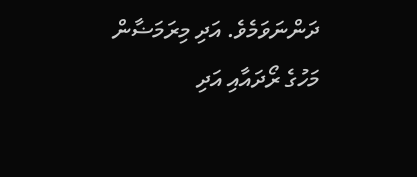ދަންނަވަމެވެ. އަދި މިރަމަޟާން މަހުގެ ރޯދައާއި އަދި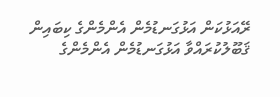ރޭއަޅުކަން އަޅުގަނޑުމެން އެންމެންގެ ކިބައިން ޤަބޫލުކުރައްވާ އަޅުގަނޑުމެން އެންމެންގެ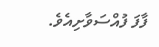ފާފަ ފުއްސަވާށިއެވެ.